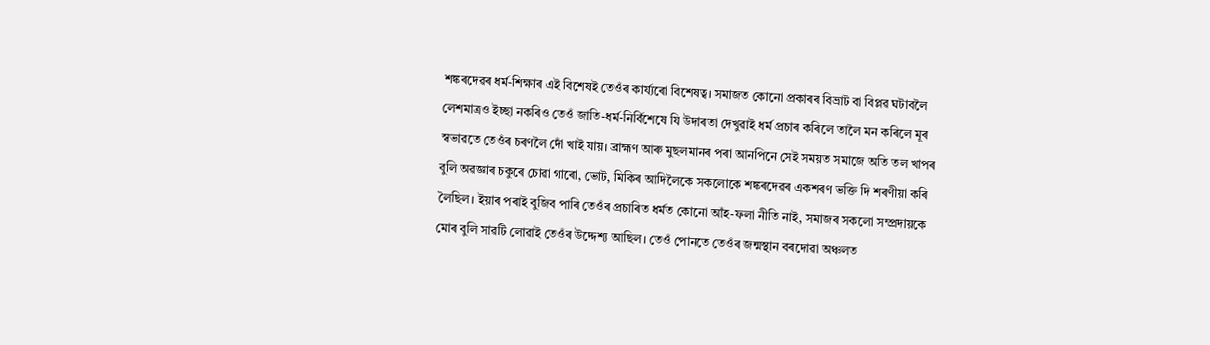শঙ্কৰদেৱৰ ধৰ্ম-শিক্ষাৰ এই বিশেষই তেওঁৰ কাৰ্য্যৰো বিশেষত্ব। সমাজত কোনো প্ৰকাৰৰ বিভ্ৰাট বা বিপ্লৱ ঘটাবলৈ লেশমাত্ৰও ইচ্ছা নকৰিও তেওঁ জাতি-ধৰ্ম-নিৰ্বিশেষে যি উদাৰতা দেখুৱাই ধৰ্ম প্ৰচাৰ কৰিলে তালৈ মন কৰিলে মূৰ স্বভাৱতে তেওঁৰ চৰণলৈ দোঁ খাই যায়। ব্ৰাহ্মণ আৰু মুছলমানৰ পৰা আনপিনে সেই সময়ত সমাজে অতি তল খাপৰ বুলি অৱজ্ঞাৰ চকুৰে চোৱা গাৰো, ভোট, মিকিৰ আদিলৈকে সকলোকে শঙ্কৰদেৱৰ একশৰণ ভক্তি দি শৰণীয়া কৰি লৈছিল। ইয়াৰ পৰাই বুজিব পাৰি তেওঁৰ প্ৰচাৰিত ধৰ্মত কোনো আঁহ-ফলা নীতি নাই, সমাজৰ সকলো সম্প্ৰদায়কে মোৰ বুলি সাৱটি লোৱাই তেওঁৰ উদ্দেশ্য আছিল। তেওঁ পোনতে তেওঁৰ জন্মস্থান বৰদোৱা অঞ্চলত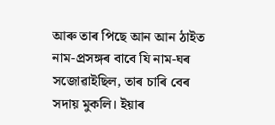আৰু তাৰ পিছে আন আন ঠাইত নাম-প্ৰসঙ্গৰ বাবে যি নাম-ঘৰ সজোৱাইছিল, তাৰ চাৰি বেৰ সদায় মুকলি। ইয়াৰ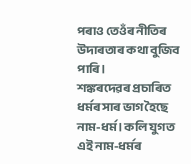পৰাও তেওঁৰ নীতিৰ উদাৰতাৰ কথা বুজিব পাৰি।
শঙ্কৰদেৱৰ প্ৰচাৰিত ধৰ্মৰ সাৰ ভাগ হৈছে নাম-ধৰ্ম। কলি যুগত এই নাম-ধৰ্মৰ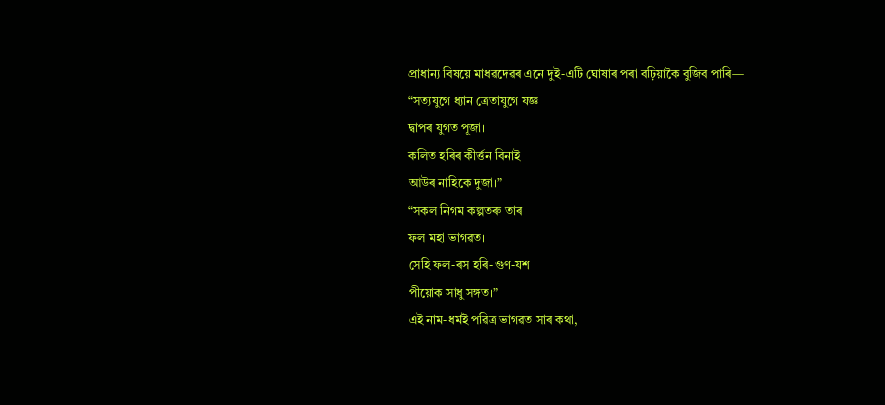প্ৰাধান্য বিষয়ে মাধৱদেৱৰ এনে দুই-এটি ঘোষাৰ পৰা বঢ়িয়াকৈ বুজিব পাৰি—
“সত্যযুগে ধ্যান ত্ৰেতাযুগে যজ্ঞ
দ্বাপৰ যুগত পূজা।
কলিত হৰিৰ কীৰ্ত্তন বিনাই
আউৰ নাহিকে দুজা।”
“সকল নিগম কল্পতৰু তাৰ
ফল মহা ভাগৱত।
সেহি ফল-ৰস হৰি-গুণ-যশ
পীয়োক সাধু সঙ্গত।”
এই নাম-ধৰ্মই পৱিত্ৰ ভাগৱত সাৰ কথা,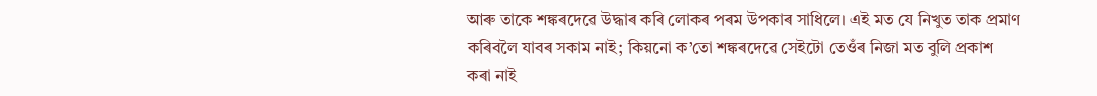আৰু তাকে শঙ্কৰদেৱে উদ্ধাৰ কৰি লোকৰ পৰম উপকাৰ সাধিলে। এই মত যে নিখুত তাক প্ৰমাণ কৰিবলৈ যাবৰ সকাম নাই; কিয়নো ক’তো শঙ্কৰদেৱে সেইটো তেওঁৰ নিজা মত বুলি প্ৰকাশ কৰা নাই